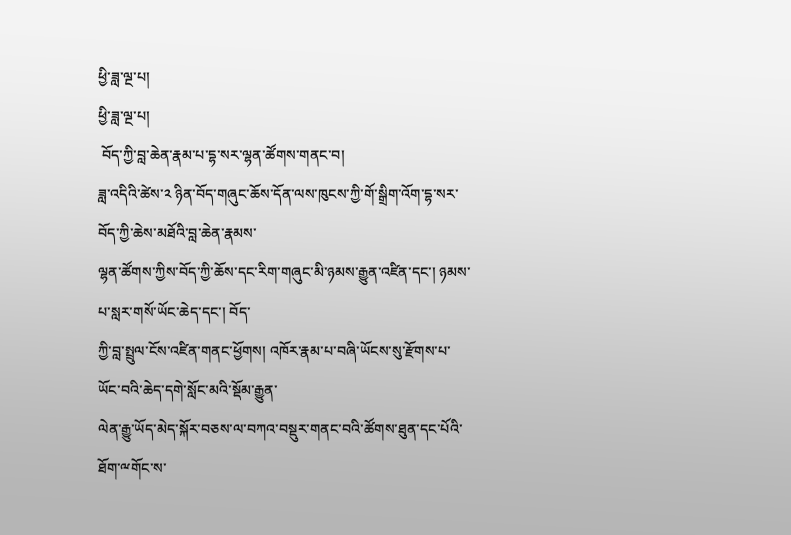ཕྱི་ཟླ་ལྔ་པ།
ཕྱི་ཟླ་ལྔ་པ།
 བོད་ཀྱི་བླ་ཆེན་རྣམ་པ་དྷ་སར་ལྷན་ཚོགས་གནང་བ།
ཟླ་འདིའི་ཚེས་༢ ཉིན་བོད་གཞུང་ཆོས་དོན་ལས་ཁུངས་ཀྱི་གོ་སྒྲིག་འོག་དྷ་སར་བོད་ཀྱི་ཆེས་མཐོའི་བླ་ཆེན་རྣམས་
ལྷན་ཚོགས་ཀྱིས་བོད་ཀྱི་ཆོས་དང་རིག་གཞུང་མི་ཉམས་རྒྱུན་འཛིན་དང་། ཉམས་པ་སླར་གསོ་ཡོང་ཆེད་དང་། བོད་
ཀྱི་བླ་སྤྲུལ་ངོས་འཛིན་གནང་ཕྱོགས། འཁོར་རྣམ་པ་བཞི་ཡོངས་སུ་རྫོགས་པ་ཡོང་བའི་ཆེད་དགེ་སློང་མའི་སྡོམ་རྒྱུན་
ལེན་རྒྱུ་ཡོད་མེད་སྐོར་བཅས་ལ་བཀའ་བསྡུར་གནང་བའི་ཚོགས་ཐུན་དང་པོའི་ཐོག་ྋགོང་ས་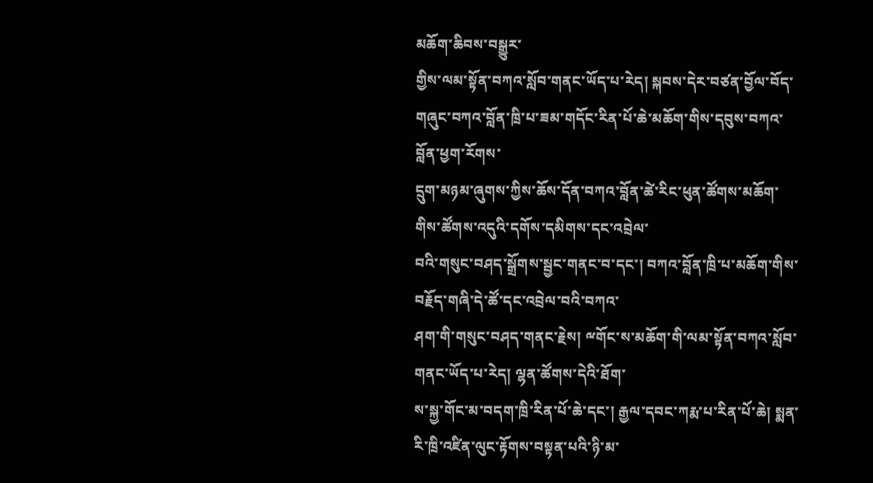མཆོག་ཆིབས་བསྒྱུར་
གྱིས་ལམ་སྟོན་བཀའ་སློབ་གནང་ཡོད་པ་རེད། སྐབས་དེར་བཙན་བྱོལ་བོད་གཞུང་བཀའ་བློན་ཁྲི་པ་ཟམ་གདོང་རིན་པོ་ཆེ་མཆོག་གིས་དབུས་བཀའ་བློན་ཕྱག་རོགས་
དྲུག་མཉམ་ཞུགས་ཀྱིས་ཆོས་དོན་བཀའ་བློན་ཚེ་རིང་ཕུན་ཚོགས་མཆོག་གིས་ཚོགས་འདུའི་དགོས་དམིགས་དང་འབྲེལ་
བའི་གསུང་བཤད་སྒྲོགས་སྦྱང་གནང་བ་དང་། བཀའ་བློན་ཁྲི་པ་མཆོག་གིས་བརྗོད་གཞི་དེ་ཚོ་དང་འབྲེལ་བའི་བཀའ་
ཤག་གི་གསུང་བཤད་གནང་རྗེས། ྋགོང་ས་མཆོག་གི་ལམ་སྟོན་བཀའ་སློབ་གནང་ཡོད་པ་རེད། ལྷན་ཚོགས་དེའི་ཐོག་
ས་སྐྱ་གོང་མ་བདག་ཁྲི་རིན་པོ་ཆེ་དང་། རྒྱལ་དབང་ཀརྨ་པ་རིན་པོ་ཆེ། སྨན་རི་ཁྲི་འཛིན་ལུང་རྟོགས་བསྟན་པའི་ཉི་མ་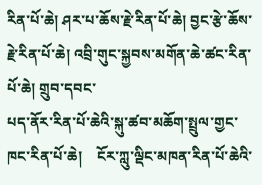རིན་པོ་ཆེ། ཤར་པ་ཆོས་རྗེ་རིན་པོ་ཆེ། བྱང་རྩེ་ཆོས་རྗེ་རིན་པོ་ཆེ། འབྲི་གུང་སྐྱབས་མགོན་ཆེ་ཚང་རིན་པོ་ཆེ། གྲུབ་དབང་
པད་ནོར་རིན་པོ་ཆེའི་སྐུ་ཚབ་མཆོག་སྤྲུལ་གྱང་ཁང་རིན་པོ་ཆེ།    ངོར་ཀླུ་ལྡིང་མཁན་རིན་པོ་ཆེའི་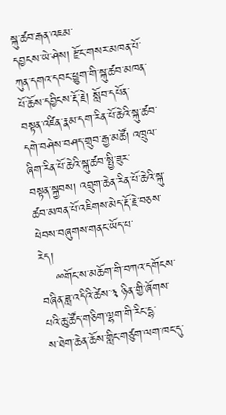སྐུ་ཚབ་རྒན་འཇམ་
དབྱངས་ཡེ་ཤེས། རྫོང་གསར་མཁན་པོ་ཀུན་དགའ་དབང་ཕྱུག་གི་སྐུ་ཚབ་མཁན་པོ་ཆོས་དབྱིངས་རྡོ་རྗེ། སློབ་དཔོན་
བསྟན་འཛིན་རྣམ་དག་རིན་པོ་ཆེའི་སྐུ་ཚབ་དགེ་བཤེས་བཤད་གྲུབ་རྒྱ་མཚོ། འཁྲུལ་ཞིག་རིན་པོ་ཆེའི་སྐུ་ཚབ་སྤྱི་ཟུར་
བསྟན་སྐྱབས། འབྲུག་ཆེན་རིན་པོ་ཆེའི་སྐུ་ཚབ་མཁན་པོ་འཇིགས་མེད་རྡོ་རྗེ་བཅས་ཕེབས་བཞུགས་གནང་ཡོད་པ་
རེད།
    ྋགོང་ས་མཆོག་གི་བཀའ་དགོངས་བཞིན་ཟླ་འདིའི་ཚེས་༣ ཉིན་གྱི་ཞོགས་པའི་ཆུ་ཚོད་གཅིག་ལྷག་གི་རིང་དྷ་
ས་ཐེག་ཆེན་ཆོས་གླིང་གཙུག་ལག་ཁང་དུ་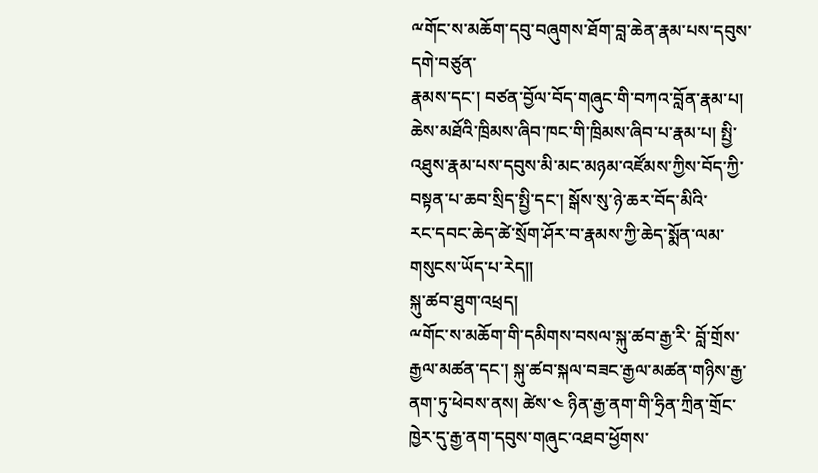ྋགོང་ས་མཆོག་དབུ་བཞུགས་ཐོག་བླ་ཆེན་རྣམ་པས་དབུས་དགེ་བཙུན་
རྣམས་དང་། བཙན་བྱོལ་བོད་གཞུང་གི་བཀའ་བློན་རྣམ་པ། ཆེས་མཐོའི་ཁྲིམས་ཞིབ་ཁང་གི་ཁྲིམས་ཞིབ་པ་རྣམ་པ། སྤྱི་འཐུས་རྣམ་པས་དབུས་མི་མང་མཉམ་འཛོམས་ཀྱིས་བོད་ཀྱི་བསྟན་པ་ཆབ་སྲིད་སྤྱི་དང་། སྒོས་སུ་ཉེ་ཆར་བོད་མིའི་
རང་དབང་ཆེད་ཚེ་སྲོག་ཤོར་བ་རྣམས་ཀྱི་ཆེད་སྨོན་ལམ་གསུངས་ཡོད་པ་རེད།།
སྐུ་ཚབ་ཐུག་འཕྲད།
ྋགོང་ས་མཆོག་གི་དམིགས་བསལ་སྐུ་ཚབ་རྒྱ་རི་ བློ་གྲོས་རྒྱལ་མཚན་དང་། སྐུ་ཚབ་སྐལ་བཟང་རྒྱལ་མཚན་གཉིས་རྒྱ་
ནག་ཏུ་ཕེབས་ནས། ཚེས་༤ ཉིན་རྒྱ་ནག་གི་ཧྲིན་ཀྲིན་གྲོང་ཁྱེར་དུ་རྒྱ་ནག་དབུས་གཞུང་འཐབ་ཕྱོགས་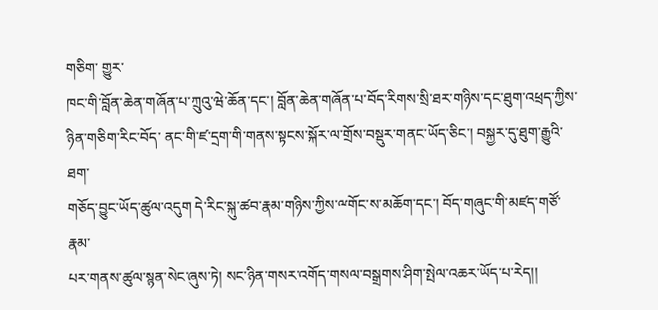གཅིག་ གྱུར་
ཁང་གི་བློན་ཆེན་གཞོན་པ་ཀྲུའུ་ཝེ་ཆོན་དང་། བློན་ཆེན་གཞོན་པ་བོད་རིགས་སྲི་ཐར་གཉིས་དང་ཐུག་འཕྲད་ཀྱིས་
ཉིན་གཅིག་རིང་བོད་ ནང་གི་ཛ་དྲག་གི་གནས་སྟངས་སྐོར་ལ་གྲོས་བསྡུར་གནང་ཡོད་ཅིང་། བསྐྱར་དུ་ཐུག་རྒྱུའི་ཐག་
གཅོད་བྱུང་ཡོད་ཚུལ་འདུག དེ་རིང་སྐུ་ཚབ་རྣམ་གཉིས་ཀྱིས་ྋགོང་ས་མཆོག་དང་། བོད་གཞུང་གི་མཛད་གཙོ་རྣམ་
པར་གནས་ཚུལ་སྙན་སེང་ཞུས་ཏེ། སང་ཉིན་གསར་འགོད་གསལ་བསྒྲགས་ཤིག་སྤེལ་འཆར་ཡོད་པ་རེད།།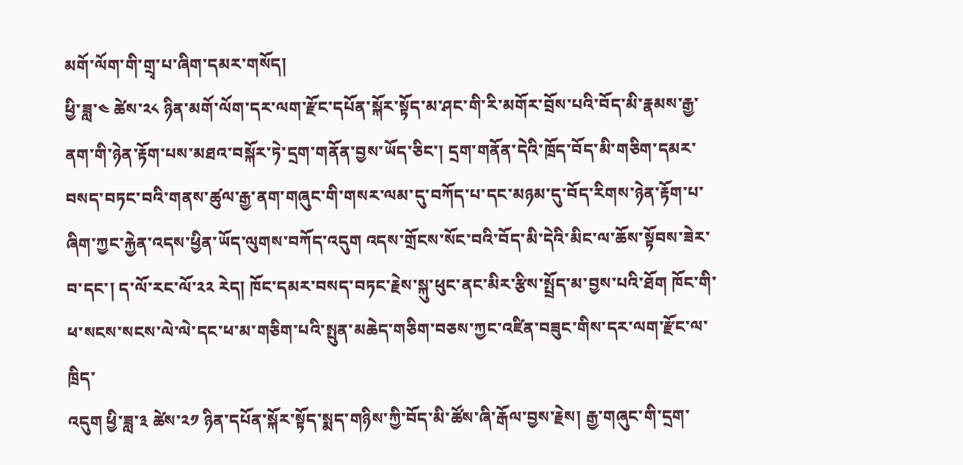མགོ་ལོག་གི་གྲྭ་པ་ཞིག་དམར་གསོད།
ཕྱི་ཟླ་༤ ཚེས་༢༨ ཉིན་མགོ་ལོག་དར་ལག་རྫོང་དཔོན་སྐོར་སྟོད་མ་ཤང་གི་རི་མགོར་བྲོས་པའི་བོད་མི་རྣམས་རྒྱ་
ནག་གི་ཉེན་རྟོག་པས་མཐའ་བསྐོར་ཏེ་དྲག་གནོན་བྱས་ཡོད་ཅིང་། དྲག་གནོན་དེའི་ཁྲོད་བོད་མི་གཅིག་དམར་
བསད་བཏང་བའི་གནས་ཚུལ་རྒྱ་ནག་གཞུང་གི་གསར་ལམ་དུ་བཀོད་པ་དང་མཉམ་དུ་བོད་རིགས་ཉེན་རྟོག་པ་
ཞིག་ཀྱང་རྐྱེན་འདས་ཕྱིན་ཡོད་ལུགས་བཀོད་འདུག འདས་གྲོངས་སོང་བའི་བོད་མི་དེའི་མིང་ལ་ཆོས་སྟོབས་ཟེར་
བ་དང་། ད་ལོ་རང་ལོ་༢༢ རེད། ཁོང་དམར་བསད་བཏང་རྗེས་སྐུ་ཕུང་ནང་མིར་རྩིས་སྤྲོད་མ་བྱས་པའི་ཐོག ཁོང་གི་
ཕ་སངས་སངས་ལེ་ལེ་དང་ཕ་མ་གཅིག་པའི་སྤུན་མཆེད་གཅིག་བཅས་ཀྱང་འཛིན་བཟུང་གིས་དར་ལག་རྫོང་ལ་ཁྲིད་
འདུག ཕྱི་ཟླ་༣ ཚེས་༢༡ ཉིན་དཔོན་སྐོར་སྟོད་སྨད་གཉིས་ཀྱི་བོད་མི་ཚོས་ཞི་རྒོལ་བྱས་རྗེས། རྒྱ་གཞུང་གི་དྲག་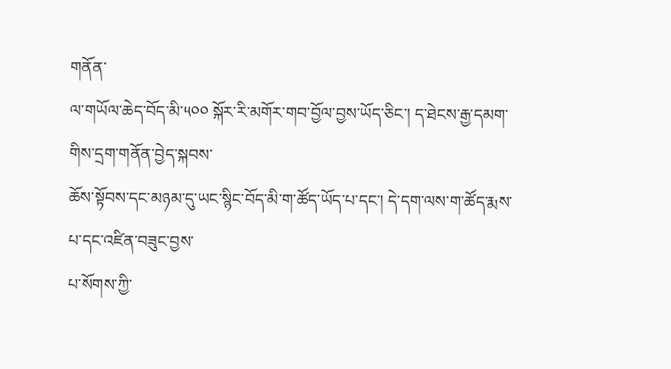གནོན་
ལ་གཡོལ་ཆེད་བོད་མི་༥༠༠ སྐོར་རི་མགོར་གབ་བྱོལ་བྱས་ཡོད་ཅིང་། ད་ཐེངས་རྒྱ་དམག་གིས་དྲག་གནོན་བྱེད་སྐབས་
ཆོས་སྟོབས་དང་མཉམ་དུ་ཡང་སྙིང་བོད་མི་ག་ཚོད་ཡོད་པ་དང་། དེ་དག་ལས་ག་ཚོད་རྨས་པ་དང་འཛིན་བཟུང་བྱས་
པ་སོགས་ཀྱི་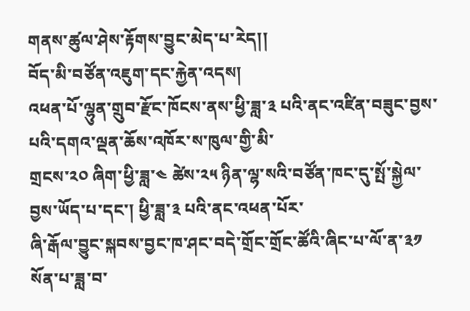གནས་ཚུལ་ཤེས་རྟོགས་བྱུང་མེད་པ་རེད།།
བོད་མི་བཙོན་འཇུག་དང་རྐྱེན་འདས།
འཕན་པོ་ལྷུན་གྲུབ་རྫོང་ཁོངས་ནས་ཕྱི་ཟླ་༣ པའི་ནང་འཛིན་བཟུང་བྱས་པའི་དགའ་ལྡན་ཆོས་འཁོར་ས་ཁུལ་གྱི་མི་
གྲངས་༢༠ ཞིག་ཕྱི་ཟླ་༤ ཚེས་༢༥ ཉིན་ལྷ་སའི་བཙོན་ཁང་དུ་སྤོ་སྐྱེལ་བྱས་ཡོད་པ་དང་། ཕྱི་ཟླ་༣ པའི་ནང་འཕན་པོར་
ཞི་རྒོལ་བྱུང་སྐབས་བྱང་ཁ་ཤང་བདེ་གྲོང་གྲོང་ཚོའི་ཞིང་པ་ལོ་ན་༣༡ སོན་པ་ཟླ་བ་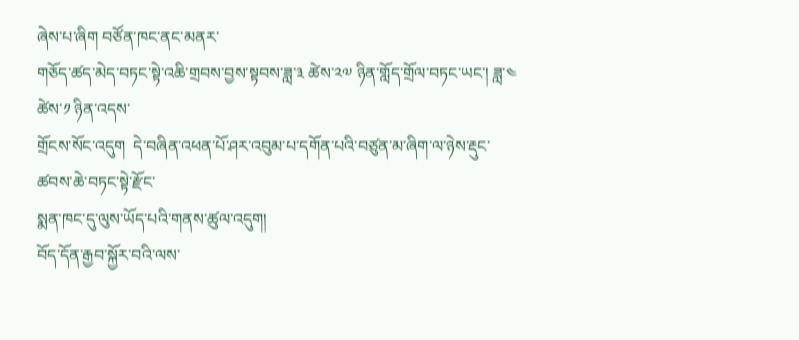ཞེས་པ་ཞིག བཙོན་ཁང་ནང་མནར་
གཅོད་ཚད་མེད་བཏང་སྟེ་འཆི་གྲབས་བྱས་སྟབས་ཟླ་༣ ཚེས་༢༧ ཉིན་གློད་གྲོལ་བཏང་ཡང་། ཟླ་༤ ཚེས་༡ ཉིན་འདས་
གྲོངས་སོང་འདུག  དེ་བཞིན་འཕན་པོ་ཤར་འབུམ་པ་དགོན་པའི་བཙུན་མ་ཞིག་ལ་ཉེས་རྡུང་ཚབས་ཆེ་བཏང་སྟེ་རྫོང་
སྨན་ཁང་དུ་ལུས་ཡོད་པའི་གནས་ཚུལ་འདུག།
བོད་དོན་རྒྱབ་སྐྱོར་བའི་ལས་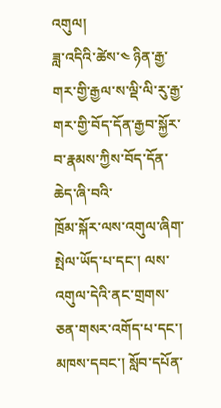འགུལ།
ཟླ་འདིའི་ཚེས་༤ ཉིན་རྒྱ་གར་གྱི་རྒྱལ་ས་ལྡི་ལི་རུ་རྒྱ་གར་གྱི་བོད་དོན་རྒྱབ་སྐྱོར་བ་རྣམས་ཀྱིས་བོད་དོན་ཆེད་ཞི་བའི་
ཁྲོམ་སྐོར་ལས་འགུལ་ཞིག་སྤེལ་ཡོད་པ་དང་། ལས་འགུལ་དེའི་ནང་གྲགས་ཅན་གསར་འགོད་པ་དང་། མཁས་དབང་། སློབ་དཔོན་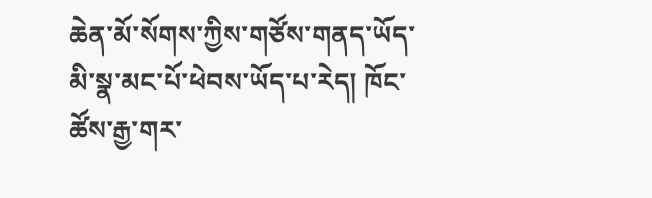ཆེན་མོ་སོགས་ཀྱིས་གཙོས་གནད་ཡོད་མི་སྣ་མང་པོ་ཕེབས་ཡོད་པ་རེད། ཁོང་ཚོས་རྒྱ་གར་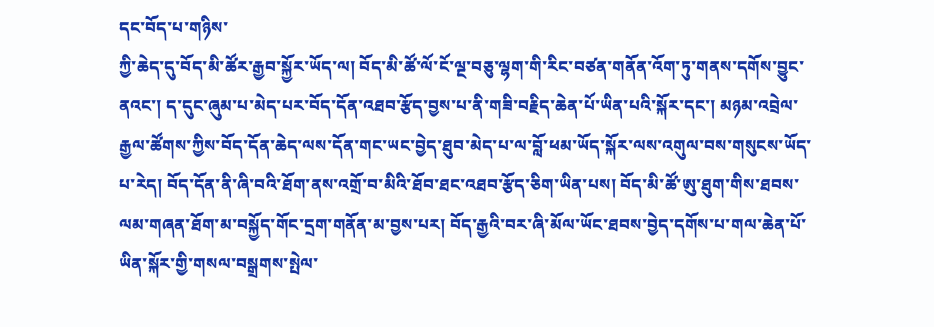དང་བོད་པ་གཉིས་
ཀྱི་ཆེད་དུ་བོད་མི་ཚོར་རྒྱབ་སྐྱོར་ཡོད་ལ། བོད་མི་ཚོ་ལོ་ངོ་ལྔ་བཅུ་ལྷག་གི་རིང་བཙན་གནོན་འོག་ཏུ་གནས་དགོས་བྱུང་
ནའང་། ད་དུང་ཞུམ་པ་མེད་པར་བོད་དོན་འཐབ་རྩོད་བྱས་པ་ནི་གཟི་བརྗིད་ཆེན་པོ་ཡིན་པའི་སྐོར་དང་། མཉམ་འབྲེལ་
རྒྱལ་ཚོགས་ཀྱིས་བོད་དོན་ཆེད་ལས་དོན་གང་ཡང་བྱེད་ཐུབ་མེད་པ་ལ་བློ་ཕམ་ཡོད་སྐོར་ལས་འགུལ་བས་གསུངས་ཡོད་
པ་རེད། བོད་དོན་ནི་ཞི་བའི་ཐོག་ནས་འགྲོ་བ་མིའི་ཐོབ་ཐང་འཐབ་རྩོད་ཅིག་ཡིན་པས། བོད་མི་ཚོ་ཨུ་ཐུག་གིས་ཐབས་
ལམ་གཞན་ཐོག་མ་བསྐྱོད་གོང་དྲག་གནོན་མ་བྱས་པར། བོད་རྒྱའི་བར་ཞི་མོལ་ཡོང་ཐབས་བྱེད་དགོས་པ་གལ་ཆེན་པོ་
ཡིན་སྐོར་གྱི་གསལ་བསྒྲགས་སྤེལ་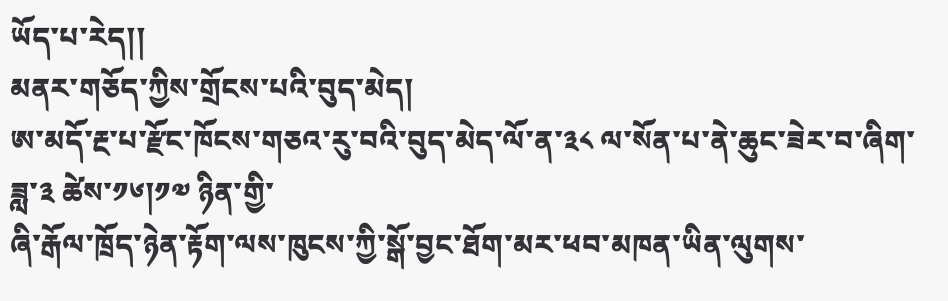ཡོད་པ་རེད།།
མནར་གཅོད་ཀྱིས་གྲོངས་པའི་བུད་མེད།
ཨ་མདོ་རྔ་པ་རྫོང་ཁོངས་གཅའ་རུ་བའི་བུད་མེད་ལོ་ན་༣༨ ལ་སོན་པ་ནེ་ཆུང་ཟེར་བ་ཞིག་ཟླ་༣ ཚེས་༡༦།༡༧ ཉིན་གྱི་
ཞི་རྒོལ་ཁྲོད་ཉེན་རྟོག་ལས་ཁུངས་ཀྱི་སྒོ་བྱང་ཐོག་མར་ཕབ་མཁན་ཡིན་ལུགས་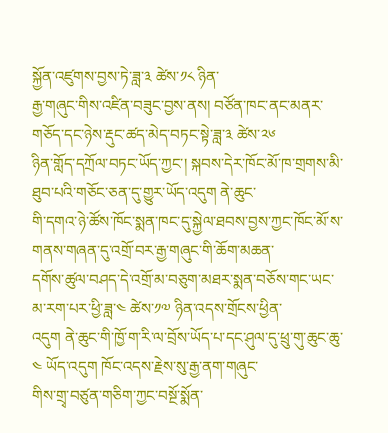སྐྱོན་འཛུགས་བྱས་ཏེ་ཟླ་༣ ཚེས་༡༨ ཉིན་
རྒྱ་གཞུང་གིས་འཛིན་བཟུང་བྱས་ནས། བཙོན་ཁང་ནང་མནར་གཅོད་དང་ཉེས་རྡུང་ཚད་མེད་བཏང་སྟེ་ཟླ་༣ ཚེས་༢༦
ཉིན་གློད་དཀྲོལ་བཏང་ཡོད་ཀྱང་། སྐབས་དེར་ཁོང་མོ་ཁ་གྲགས་མི་ཐུབ་པའི་གཅོང་ཅན་དུ་གྱུར་ཡོད་འདུག ནེ་ཆུང་
གི་དགའ་ཉེ་ཚོས་ཁོང་སྨན་ཁང་དུ་སྐྱེལ་ཐབས་བྱས་ཀྱང་ཁོང་མོ་ས་གནས་གཞན་དུ་འགྲོ་བར་རྒྱ་གཞུང་གི་ཆོག་མཆན་
དགོས་ཚུལ་བཤད་དེ་འགྲོ་མ་བཅུག་མཐར་སྨན་བཅོས་གང་ཡང་མ་རག་པར་ཕྱི་ཟླ་༤ ཚེས་༡༧ ཉིན་འདས་གྲོངས་ཕྱིན་
འདུག ནེ་ཆུང་གི་ཁྱོ་ག་རི་ལ་བྲོས་ཡོད་པ་དང་ཤུལ་དུ་ཕྲུ་གུ་ཆུང་ཆུ་༤ ཡོད་འདུག ཁོང་འདས་རྗེས་སུ་རྒྱ་ནག་གཞུང་
གིས་གྲྭ་བཙུན་གཅིག་ཀྱང་བསྔོ་སྨོན་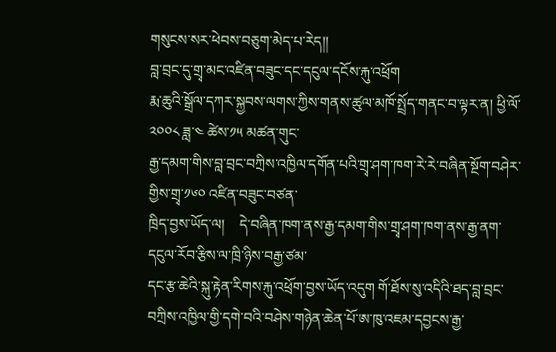གསུངས་སར་ཕེབས་བཅུག་མེད་པ་རེད།།
བླ་བྲང་དུ་གྲྭ་མང་འཛིན་བཟུང་དང་དངུལ་དངོས་རྐུ་འཕྲོག
རྨ་ཆུའི་སྒྲོལ་དཀར་སྐྱབས་ལགས་ཀྱིས་གནས་ཚུལ་མཁོ་སྤྲོད་གནང་བ་ལྟར་ན། ཕྱི་ལོ་༢༠༠༨ ཟླ་༤ ཚེས་༡༥ མཚན་གུང་
རྒྱ་དམག་གིས་བླ་བྲང་བཀྲིས་འཁྱིལ་དགོན་པའི་གྲྭ་ཤག་ཁག་རེ་རེ་བཞིན་སྔོག་བཤེར་གྱིས་གྲྭ་༡༦༠ འཛིན་བཟུང་བཙན་
ཁྲིད་བྱས་ཡོད་ལ།    དེ་བཞིན་ཁག་ནས་རྒྱ་དམག་གིས་གྲྭ་ཤག་ཁག་ནས་རྒྱ་ནག་དངུལ་རོབ་རྩིས་ལ་ཁྲི་ཉིས་བརྒྱ་ཙམ་
དང་རྩ་ཆེའི་སྐུ་རྟེན་རིགས་རྐུ་འཕྲོག་བྱས་ཡོད་འདུག གོ་ཐོས་སུ་འདིའི་ཐད་བླ་བྲང་བཀྲིས་འཁྱིལ་གྱི་དགེ་བའི་བཤེས་གཉེན་ཆེན་པོ་ཨ་ཁུ་འཇམ་དབྱངས་རྒྱ་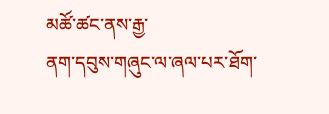མཚོ་ཚང་ནས་རྒྱ་
ནག་དབུས་གཞུང་ལ་ཞལ་པར་ཐོག་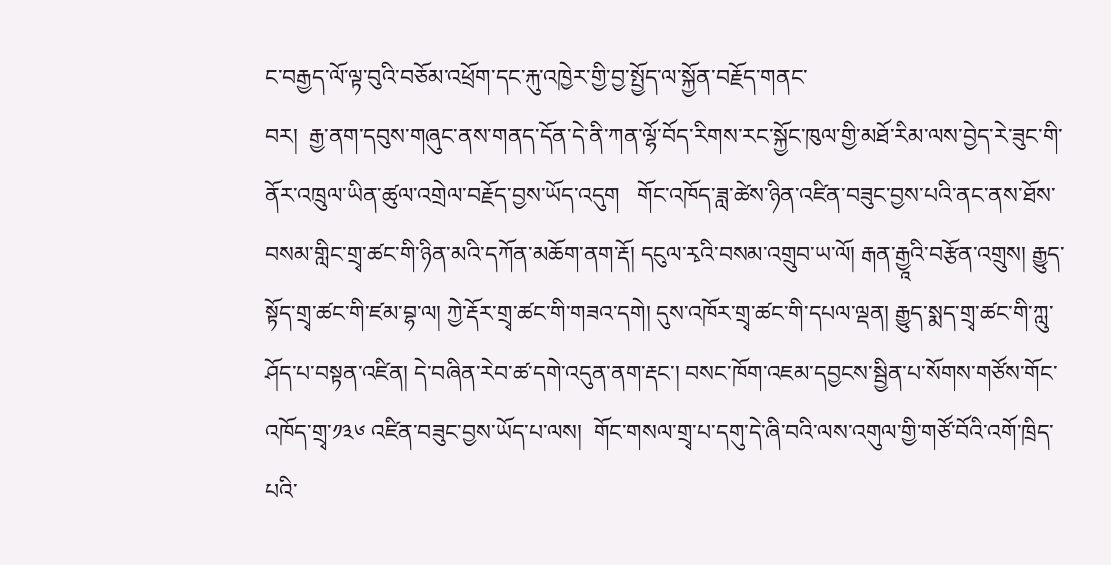ང་བརྒྱད་ལོ་ལྟ་བུའི་བཅོམ་འཕྲོག་དང་རྐུ་འཁྱེར་གྱི་བྱ་སྤྱོད་ལ་སྐྱོན་བརྗོད་གནང་
བར།  རྒྱ་ནག་དབུས་གཞུང་ནས་གནད་དོན་དེ་ནི་ཀན་ལྷོ་བོད་རིགས་རང་སྐྱོང་ཁུལ་གྱི་མཐོ་རིམ་ལས་བྱེད་རེ་ཟུང་གི་
ནོར་འཁྲུལ་ཡིན་ཚུལ་འགྲེལ་བརྗོད་བྱས་ཡོད་འདུག   གོང་འཁོད་ཟླ་ཚེས་ཉིན་འཛིན་བཟུང་བྱས་པའི་ནང་ནས་ཐོས་
བསམ་གླིང་གྲྭ་ཚང་གི་ཉིན་མའི་དཀོན་མཆོག་ནག་རྡོ། དངུལ་རྭའི་བསམ་འགྲུབ་ཡ་ལོ། རྒན་རྒྱཱའི་བརྩོན་འགྲུས། རྒྱུད་
སྟོད་གྲྭ་ཚང་གི་ཛམ་བྷ་ལ། ཀྱེ་རྡོར་གྲྭ་ཚང་གི་གཟའ་དགེ། དུས་འཁོར་གྲྭ་ཚང་གི་དཔལ་ལྡན། རྒྱུད་སྨད་གྲྭ་ཚང་གི་ཀླུ་
ཤོད་པ་བསྟན་འཛིན། དེ་བཞིན་རེབ་ཚ་དགེ་འདུན་ནག་རྡང་། བསང་ཁོག་འཇམ་དབྱངས་སྦྱིན་པ་སོགས་གཙོས་གོང་
འཁོད་གྲྭ་༡༣༦ འཛིན་བཟུང་བྱས་ཡོད་པ་ལས།  གོང་གསལ་གྲྭ་པ་དགུ་དེ་ཞི་བའི་ལས་འགུལ་གྱི་གཙོ་བོའི་འགོ་ཁྲིད་
པའི་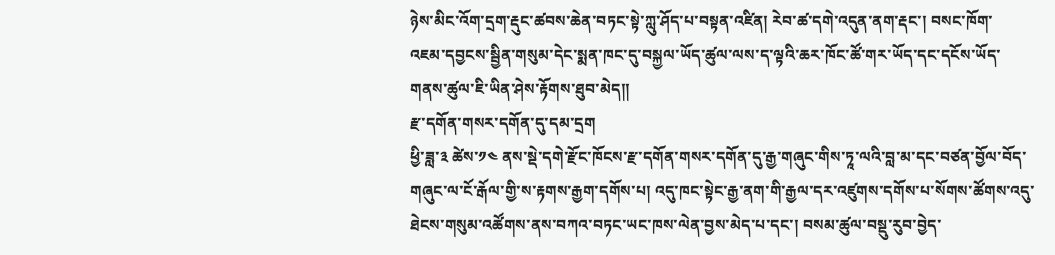ཉེས་མིང་འོག་དྲག་རྡུང་ཚབས་ཆེན་བཏང་སྟེ་ཀླུ་ཤོད་པ་བསྟན་འཛིན། རེབ་ཚ་དགེ་འདུན་ནག་རྡང་། བསང་ཁོག་
འཇམ་དབྱངས་སྦྱིན་གསུམ་དེང་སྨན་ཁང་དུ་བསྐྱལ་ཡོད་ཚུལ་ལས་ད་ལྟའི་ཆར་ཁོང་ཚོ་གར་ཡོད་དང་དངོས་ཡོད་
གནས་ཚུལ་ཇི་ཡིན་ཤེས་རྟོགས་ཐུབ་མེད།།
རྫ་དགོན་གསར་དགོན་དུ་དམ་དྲག
ཕྱི་ཟླ་༣ ཚེས་༡༤ ནས་སྡེ་དགེ་རྫོང་ཁོངས་རྫ་དགོན་གསར་དགོན་དུ་རྒྱ་གཞུང་གིས་ཏཱ་ལའི་བླ་མ་དང་བཙན་བྱོལ་བོད་
གཞུང་ལ་ངོ་རྒོལ་གྱི་ས་རྟགས་རྒྱག་དགོས་པ། འདུ་ཁང་སྟེང་རྒྱ་ནག་གི་རྒྱལ་དར་འཛུགས་དགོས་པ་སོགས་ཚོགས་འདུ་
ཐེངས་གསུམ་འཚོགས་ནས་བཀའ་བཏང་ཡང་ཁས་ལེན་བྱས་མེད་པ་དང་། བསམ་ཚུལ་བསྡུ་རུབ་བྱེད་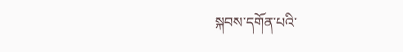སྐབས་དགོན་པའི་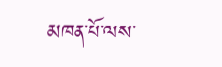མཁན་པོ་ལས་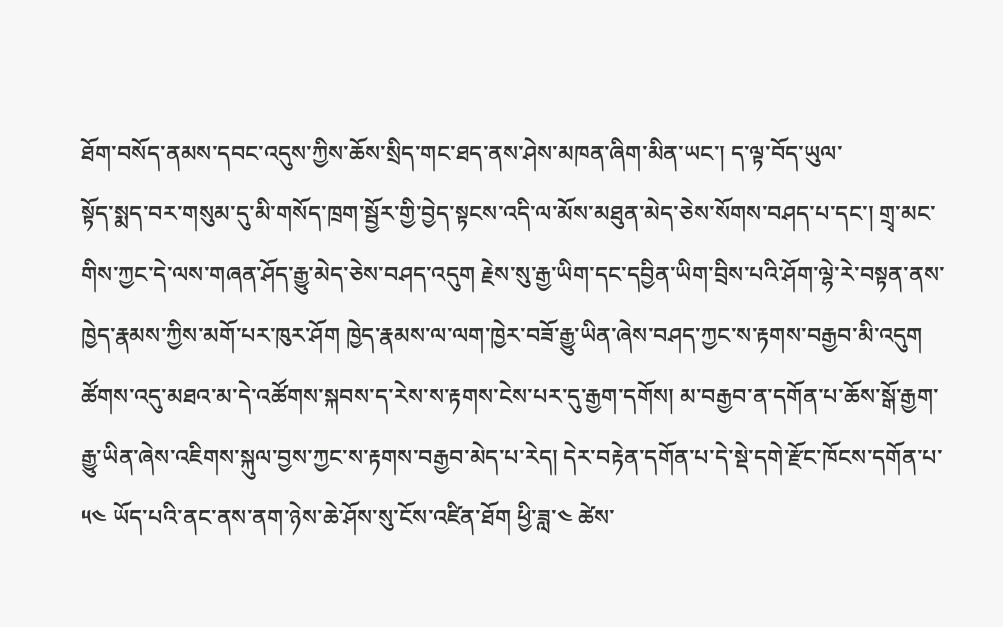ཐོག་བསོད་ནམས་དབང་འདུས་ཀྱིས་ཆོས་སྲིད་གང་ཐད་ནས་ཤེས་མཁན་ཞིག་མིན་ཡང་། ད་ལྟ་བོད་ཡུལ་
སྟོད་སྨད་བར་གསུམ་དུ་མི་གསོད་ཁྲག་སྦྱོར་གྱི་བྱེད་སྟངས་འདི་ལ་མོས་མཐུན་མེད་ཅེས་སོགས་བཤད་པ་དང་། གྲྭ་མང་
གིས་ཀྱང་དེ་ལས་གཞན་ཤོད་རྒྱུ་མེད་ཅེས་བཤད་འདུག རྗེས་སུ་རྒྱ་ཡིག་དང་དབྱིན་ཡིག་བྲིས་པའི་ཤོག་ལྷེ་རེ་བསྟན་ནས་
ཁྱེད་རྣམས་ཀྱིས་མགོ་པར་ཁུར་ཤོག ཁྱེད་རྣམས་ལ་ལག་ཁྱེར་བཟོ་རྒྱུ་ཡིན་ཞེས་བཤད་ཀྱང་ས་རྟགས་བརྒྱབ་མི་འདུག ཚོགས་འདུ་མཐའ་མ་དེ་འཚོགས་སྐབས་ད་རེས་ས་རྟགས་ངེས་པར་དུ་རྒྱག་དགོས། མ་བརྒྱབ་ན་དགོན་པ་ཆོས་སྒོ་རྒྱག་
རྒྱུ་ཡིན་ཞེས་འཇིགས་སྐུལ་བྱས་ཀྱང་ས་རྟགས་བརྒྱབ་མེད་པ་རེད། དེར་བརྟེན་དགོན་པ་དེ་སྡེ་དགེ་རྫོང་ཁོངས་དགོན་པ་
༥༤ ཡོད་པའི་ནང་ནས་ནག་ཉེས་ཆེ་ཤོས་སུ་ངོས་འཛིན་ཐོག ཕྱི་ཟླ་༤ ཚེས་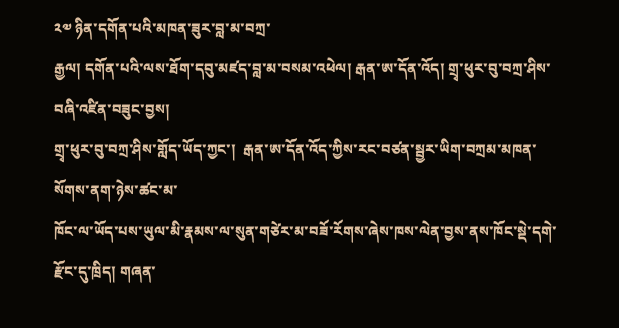༢༧ ཉིན་དགོན་པའི་མཁན་ཟུར་བླ་མ་བཀྲ་
རྒྱལ། དགོན་པའི་ལས་ཐོག་དབུ་མཛད་བླ་མ་བསམ་འཕེལ། རྒན་ཨ་དོན་འོད། གྲྭ་ཕུར་བུ་བཀྲ་ཤིས་བཞི་འཛིན་བཟུང་བྱས།
གྲྭ་ཕུར་བུ་བཀྲ་ཤིས་གློད་ཡོད་ཀྱང་།  རྒན་ཨ་དོན་འོད་ཀྱིས་རང་བཙན་སྦྱར་ཡིག་བཀྲམ་མཁན་སོགས་ནག་ཉེས་ཚང་མ་
ཁོང་ལ་ཡོད་པས་ཡུལ་མི་རྣམས་ལ་སུན་གཙེར་མ་བཟོ་རོགས་ཞེས་ཁས་ལེན་བྱས་ནས་ཁོང་སྡེ་དགེ་རྫོང་དུ་ཁྲིད། གཞན་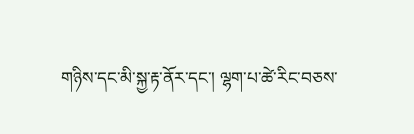གཉིས་དང་མི་སྐྱ་རྟ་ནོར་དང་། ལྷག་པ་ཚེ་རིང་བཅས་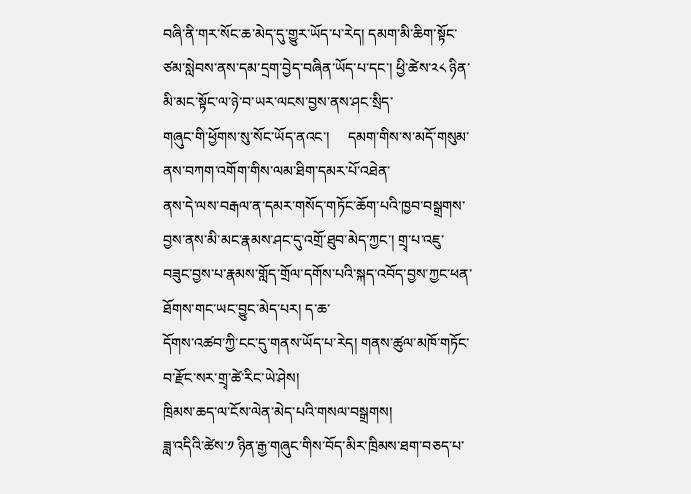བཞི་ནི་གར་སོང་ཆ་མེད་དུ་གྱུར་ཡོད་པ་རེད། དམག་མི་ཆིག་སྟོང་
ཙམ་སླེབས་ནས་དམ་དྲག་བྱེད་བཞིན་ཡོད་པ་དང་། ཕྱི་ཚེས་༢༨ ཉིན་མི་མང་སྟོང་ལ་ཉེ་བ་ཡར་ལངས་བྱས་ནས་ཤང་སྲིད་
གཞུང་གི་ཕྱོགས་སུ་སོང་ཡོད་ནའང་།     དམག་གིས་ས་མདོ་གསུམ་ནས་བཀག་འགོག་གིས་ལམ་ཐིག་དམར་པོ་འཐེན་
ནས་དེ་ལས་བརྒལ་ན་དམར་གསོད་གཏོང་ཆོག་པའི་ཁྱབ་བསྒྲགས་བྱས་ནས་མི་མང་རྣམས་ཤང་དུ་འགྲོ་ཐུབ་མེད་ཀྱང་། གྲྭ་པ་འཇུ་བཟུང་བྱས་པ་རྣམས་གློད་གྲོལ་དགོས་པའི་སྐད་འབོད་བྱས་ཀྱང་ཕན་ཐོགས་གང་ཡང་བྱུང་མེད་པར། ད་ཆ་
དོགས་འཚབ་ཀྱི་ངང་དུ་གནས་ཡོད་པ་རེད། གནས་ཚུལ་མཁོ་གཏོང་བ་རྫོང་སར་གྲྭ་ཚེ་རིང་ཡེ་ཤེས།
ཁྲིམས་ཆད་ལ་ངོས་ལེན་མེད་པའི་གསལ་བསྒྲགས།
ཟླ་འདིའི་ཚེས་༡ ཉིན་རྒྱ་གཞུང་གིས་བོད་མིར་ཁྲིམས་ཐག་བཅད་པ་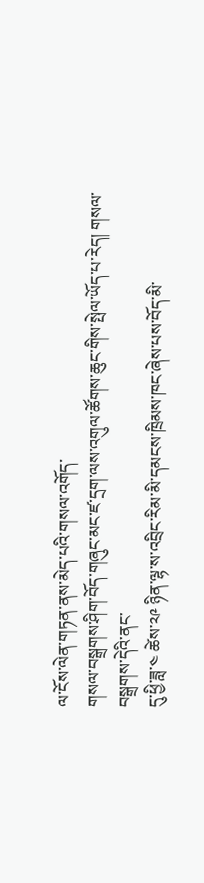ལ་ངོས་ལེན་གཏན་ནས་མེད་པའི་གསལ་འགོད་
གསལ་བསྒྲགས་ཤིག་བོད་གཞུང་མང་ཛ་དྲག་ལས་འགུལ་ཚོགས་ཆུང་གིས་སྤེལ་ཡོད་པ་རེད། གསལ་བསྒྲགས་དེའི་ནང་
དུ་ཕྱི་ཟླ་༤ ཚེས་༢༩ ཉིན་ལྷ་ས་འབྲིང་རིམ་མི་དམངས་ཁྲིམས་ཁང་ཞེས་པས་བོད་མི་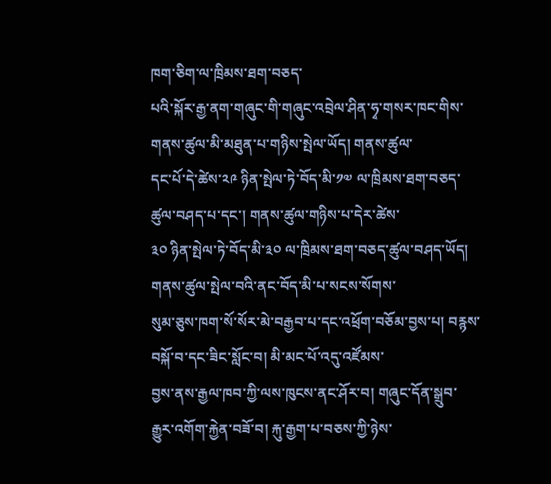ཁག་ཅིག་ལ་ཁྲིམས་ཐག་བཅད་
པའི་སྐོར་རྒྱ་ནག་གཞུང་གི་གཞུང་འབྲེལ་ཤིན་ཧྭ་གསར་ཁང་གིས་གནས་ཚུལ་མི་མཐུན་པ་གཉིས་སྤེལ་ཡོད། གནས་ཚུལ་
དང་པོ་དེ་ཚེས་༢༩ ཉིན་སྤེལ་ཏེ་བོད་མི་༡༧ ལ་ཁྲིམས་ཐག་བཅད་ཚུལ་བཤད་པ་དང་། གནས་ཚུལ་གཉིས་པ་དེར་ཚེས་
༣༠ ཉིན་སྤེལ་ཏེ་བོད་མི་༣༠ ལ་ཁྲིམས་ཐག་བཅད་ཚུལ་བཤད་ཡོད། གནས་ཚུལ་སྤེལ་བའི་ནང་བོད་མི་པ་སངས་སོགས་
སུམ་ཅུས་ཁག་སོ་སོར་མེ་བརྒྱབ་པ་དང་འཕྲོག་བཅོམ་བྱས་པ། བརྙས་བསྐོ་བ་དང་ཟིང་སློང་བ། མི་མང་པོ་འདུ་འཛོམས་
བྱས་ནས་རྒྱལ་ཁབ་ཀྱི་ལས་ཁུངས་ནང་ཤོར་བ། གཞུང་དོན་སྒྲུབ་རྒྱུར་འགོག་རྐྱེན་བཟོ་བ། རྐུ་རྒྱག་པ་བཅས་ཀྱི་ཉེས་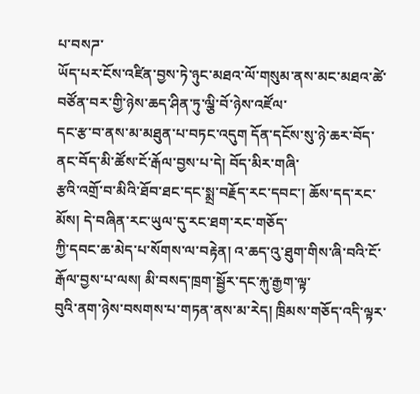པ་བསཌ་
ཡོད་པར་ངོས་འཛིན་བྱས་ཏེ་ཉུང་མཐའ་ལོ་གསུམ་ནས་མང་མཐའ་ཚེ་བཙོན་བར་གྱི་ཉེས་ཆད་ཤིན་ཏུ་ལྕི་བོ་ཉེས་འཛོལ་
དང་རྩ་བ་ནས་མ་མཐུན་པ་བཏང་འདུག དོན་དངོས་སུ་ཉེ་ཆར་བོད་ནང་བོད་མི་ཚོས་ངོ་རྒོལ་བྱས་པ་དེ། བོད་མིར་གཞི་
རྩའི་འགྲོ་བ་མིའི་ཐོབ་ཐང་དང་སྨྲ་བརྗོད་རང་དབང་། ཆོས་དད་རང་མོས། དེ་བཞིན་རང་ཡུལ་དུ་རང་ཐག་རང་གཅོད་
ཀྱི་དབང་ཆ་མེད་པ་སོགས་ལ་བརྟེན། འ་ཆད་འུ་ཐུག་གིས་ཞི་བའི་ངོ་རྒོལ་བྱས་པ་ལས། མི་བསད་ཁྲག་སྦྱོར་དང་རྐུ་རྒྱག་ལྟ་
བུའི་ནག་ཉེས་བསགས་པ་གཏན་ནས་མ་རེད། ཁྲིམས་གཅོད་འདི་ལྟར་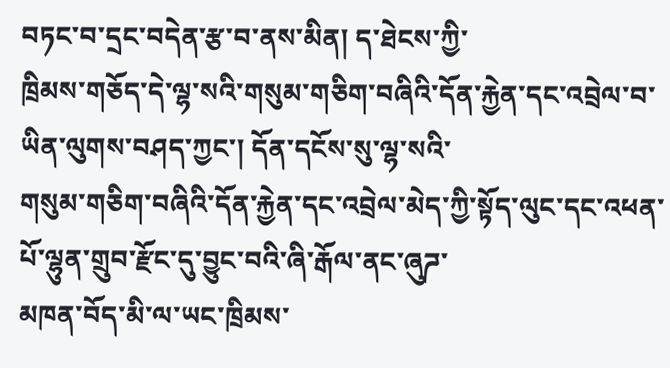བཏང་བ་དྲང་བདེན་རྩ་བ་ནས་མིན། ད་ཐེངས་ཀྱི་
ཁྲིམས་གཅོད་དེ་ལྷ་སའི་གསུམ་གཅིག་བཞིའི་དོན་རྐྱེན་དང་འབྲེལ་བ་ཡིན་ལུགས་བཤད་ཀྱང་། དོན་དངོས་སུ་ལྷ་སའི་
གསུམ་གཅིག་བཞིའི་དོན་རྐྱེན་དང་འབྲེལ་མེད་ཀྱི་སྟོད་ལུང་དང་འཕན་པོ་ལྷུན་གྲུབ་རྫོང་དུ་བྱུང་བའི་ཞི་རྒོལ་ནང་ཞུཌ་
མཁན་བོད་མི་ལ་ཡང་ཁྲིམས་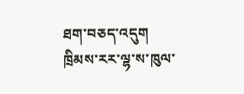ཐག་བཅད་འདུག    ཁྲིམས་རར་ལྷ་ས་ཁུལ་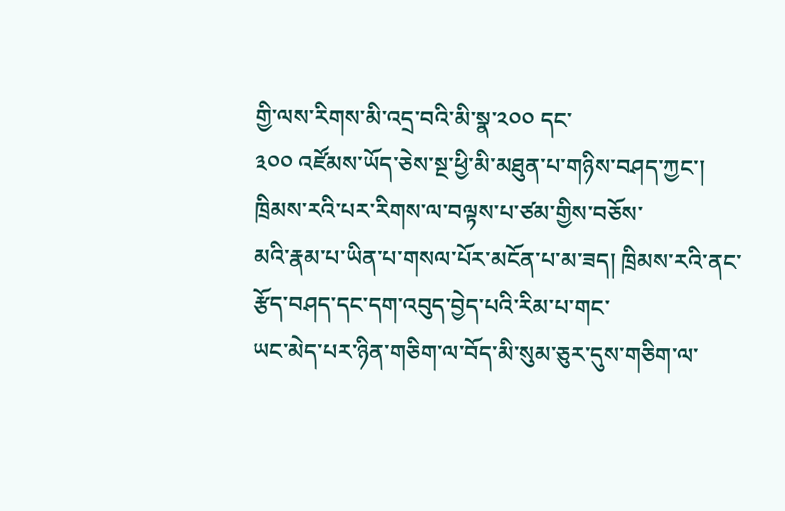གྱི་ལས་རིགས་མི་འདྲ་བའི་མི་སྣ་༢༠༠ དང་
༣༠༠ འཛོམས་ཡོད་ཅེས་སྔ་ཕྱི་མི་མཐུན་པ་གཉིས་བཤད་ཀྱང་། ཁྲིམས་རའི་པར་རིགས་ལ་བལྟས་པ་ཙམ་གྱིས་བཅོས་
མའི་རྣམ་པ་ཡིན་པ་གསལ་པོར་མངོན་པ་མ་ཟད། ཁྲིམས་རའི་ནང་རྩོད་བཤད་དང་དག་འབུད་བྱེད་པའི་རིམ་པ་གང་
ཡང་མེད་པར་ཉིན་གཅིག་ལ་བོད་མི་སུམ་ཅུར་དུས་གཅིག་ལ་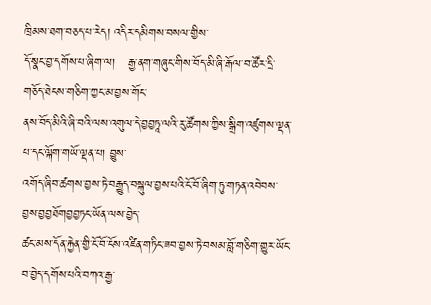ཁྲིམས་ཐག་བཅད་པ་རེད། འདིར་དམིགས་བསལ་གྱིས་
དོ་སྣང་བྱ་དགོས་པ་ཞིག་ལ།   རྒྱ་ནག་གཞུང་གིས་བོད་མི་ཞི་རྒོལ་བ་ཚོར་དྲི་གཅོད་ཐེངས་གཅིག་ཀྱང་མ་བྱས་གོང་
ནས་བོད་མིའི་ཞི་བའི་ལས་འགུལ་དེ་བྱབྱཏཱ་ལའི་རུ་ཚོགས་ཀྱིས་སྒྲིག་འཛུགས་ལྡན་པ་དང་ལྐོག་གཡོ་ལྡན་པ། བྱུས་
འགོད་ཞིབ་ཚགས་བྱས་ཏེ་བརྒྱུད་བསྐུལ་བྱས་པའི་ངོ་བོ་ཞིག་ཏུ་གཏན་འབེབས་བྱས་བྱབྱཐོགབྱབྱཏང་ཡོན་ལས་བྱེད་
ཚང་མས་དོན་རྐྱེན་གྱི་ངོ་བོ་ངོས་འཛིན་གཏིང་ཟབ་བྱས་ཏེ་བསམ་བློ་གཅིག་གྱུར་ཡོང་བ་བྱེད་དགོས་པའི་བཀའ་རྒྱ་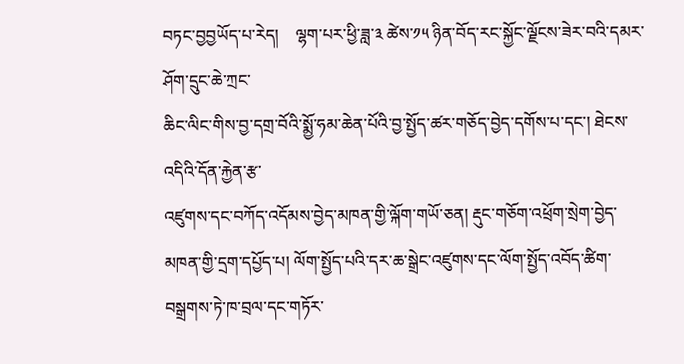བཏང་བྱབྱཡོད་པ་རེད།    ལྷག་པར་ཕྱི་ཟླ་༣ ཚེས་༡༥ ཉིན་བོད་རང་སྐྱོང་ལྗོངས་ཟེར་བའི་དམར་ཤོག་དྲུང་ཆེ་ཀྲང་
ཆིང་ལིང་གིས་བྱ་དགྲ་བོའི་སྨྱོ་ཧམ་ཆེན་པོའི་བྱ་སྤྱོད་ཚར་གཅོད་བྱེད་དགོས་པ་དང་། ཐེངས་འདིའི་དོན་རྐྱེན་རྩ་
འཛུགས་དང་བཀོད་འདོམས་བྱེད་མཁན་གྱི་ལྐོག་གཡོ་ཅན། རྡུང་གཅོག་འཕྲོག་སྲེག་བྱེད་མཁན་གྱི་དྲག་དཔྱོད་པ། ལོག་སྤྱོད་པའི་དར་ཆ་སྒྲེང་འཛུགས་དང་ལོག་སྤྱོད་འབོད་ཚིག་བསྒྲགས་ཏེ་ཁ་བྲལ་དང་གཏོར་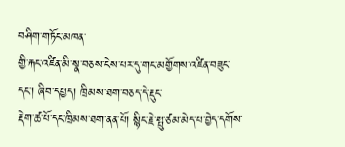བཤིག་གཏོང་མཁན་
གྱི་རྐང་འཛིན་མི་སྣ་བཅས་ངེས་པར་དུ་གང་མགྱོགས་འཛིན་བཟུང་དང་། ཞིབ་དཔྱད། ཁྲིམས་ཐག་བཅད་དེ་རྡུང་
རྡེག་ཚ་པོ་དང་ཁྲིམས་ཐག་ནན་པོ། སྙིང་རྗེ་སྤུ་ཙམ་མེད་པ་བྱེད་དགོས་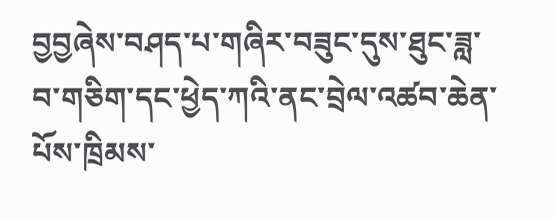བྱབྱཞེས་བཤད་པ་གཞིར་བཟུང་དུས་ཐུང་ཟླ་
བ་གཅིག་དང་ཕྱེད་ཀའི་ནང་བྲེལ་འཚབ་ཆེན་པོས་ཁྲིམས་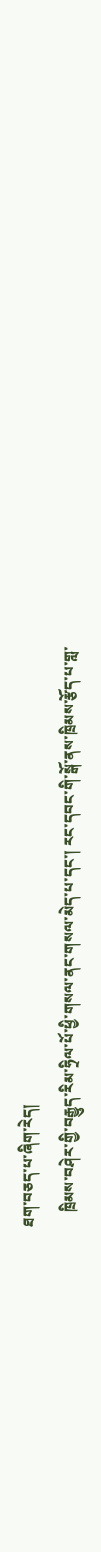ཐག་བཅད་པ་ཞིག་རེད།
    ཁྲིམས་བཤེར་གྱི་བརྒྱུད་རིམ་ཧྲིལ་པོ་ཕྱི་གསལ་ནང་གསལ་མེད་པ་དང་། རང་དབང་གི་སྒོ་ནས་ཁྲིམས་རྩོད་པ་གླ་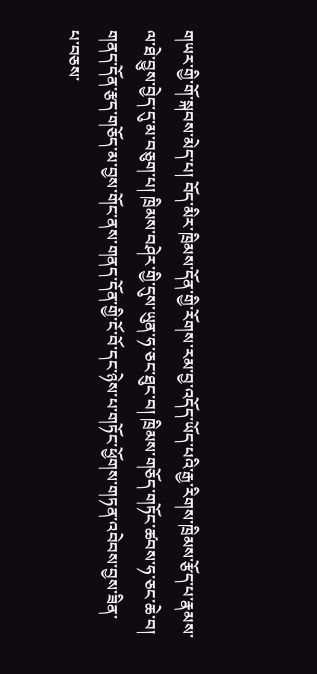གཡར་གྱི་གོ་སྐབས་མེད་པ། བོད་མིར་ཁྲིམས་དོན་གྱི་རོགས་རམ་བྱ་འདོད་ཡོད་པའི་རྒྱ་རིགས་ཁྲིམས་རྩོད་པ་རྣམས་
ལ་ཐེ་བྱུས་བྱེད་དུ་མ་བཅུག་པ། ཁྲིམས་བཤེར་གྱི་དུས་ཡུན་ཧ་ཅང་ཐུང་བ། ཁྲིམས་གཅོད་གཏོང་ཚབས་ཧ་ཅང་ཆེ་བ། གནད་དོན་རྩད་གཅོད་མ་བྱས་གོང་ནས་གནད་དོན་གྱི་ངོ་བོ་དང་ཉེས་པ་གཏོང་ཕྱོགས་གཏན་འབེབས་བྱས་ཟིན་
པ་བཅས་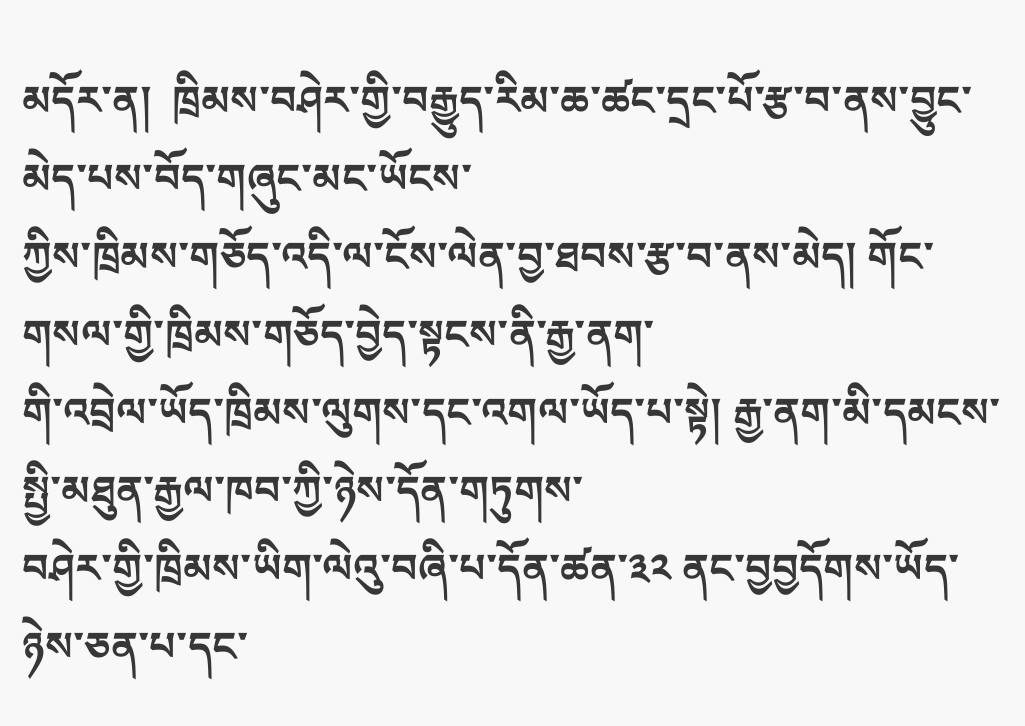མདོར་ན།  ཁྲིམས་བཤེར་གྱི་བརྒྱུད་རིམ་ཆ་ཚང་དྲང་པོ་རྩ་བ་ནས་བྱུང་མེད་པས་བོད་གཞུང་མང་ཡོངས་
ཀྱིས་ཁྲིམས་གཅོད་འདི་ལ་ངོས་ལེན་བྱ་ཐབས་རྩ་བ་ནས་མེད། གོང་གསལ་གྱི་ཁྲིམས་གཅོད་བྱེད་སྟངས་ནི་རྒྱ་ནག་
གི་འབྲེལ་ཡོད་ཁྲིམས་ལུགས་དང་འགལ་ཡོད་པ་སྟེ། རྒྱ་ནག་མི་དམངས་སྤྱི་མཐུན་རྒྱལ་ཁབ་ཀྱི་ཉེས་དོན་གཏུགས་
བཤེར་གྱི་ཁྲིམས་ཡིག་ལེའུ་བཞི་པ་དོན་ཚན་༣༢ ནང་བྱབྱདོགས་ཡོད་ཉེས་ཅན་པ་དང་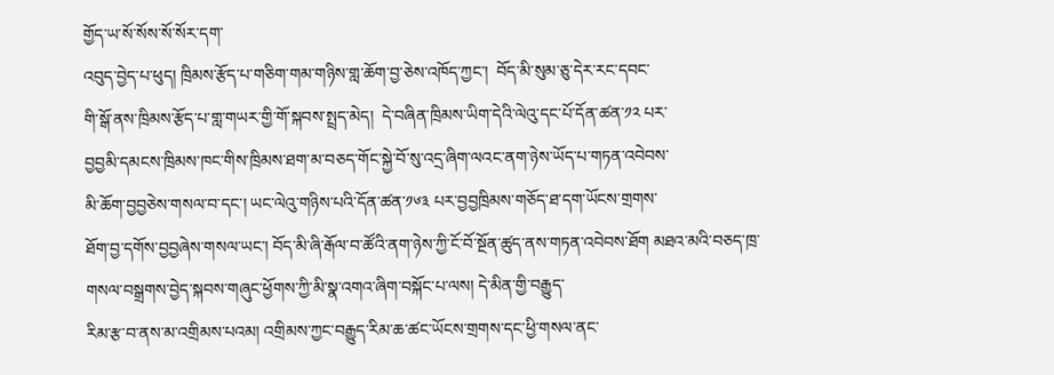གྱོད་ཡ་སོ་སོས་སོ་སོར་དག་
འབུད་བྱེད་པ་ཕུད། ཁྲིམས་རྩོད་པ་གཅིག་གམ་གཉིས་གླ་ཆོག་བྱ་ཅེས་འཁོད་ཀྱང་།  བོད་མི་སུམ་ཅུ་དེར་རང་དབང་
གི་སྒོ་ནས་ཁྲིམས་རྩོད་པ་གླ་གཡར་གྱི་གོ་སྐབས་སྤྲད་མེད།  དེ་བཞིན་ཁྲིམས་ཡིག་དེའི་ལེའུ་དང་པོ་དོན་ཚན་༡༢ པར་
བྱབྱམི་དམངས་ཁྲིམས་ཁང་གིས་ཁྲིམས་ཐག་མ་བཅད་གོང་སྐྱེ་བོ་སུ་འདྲ་ཞིག་ལའང་ནག་ཉེས་ཡོད་པ་གཏན་འབེབས་
མི་ཆོག་བྱབྱཅེས་གསལ་བ་དང་། ཡང་ལེའུ་གཉིས་པའི་དོན་ཚན་༡༦༣ པར་བྱབྱཁྲིམས་གཅོད་ཐ་དག་ཡོངས་གྲགས་
ཐོག་བྱ་དགོས་བྱབྱཞེས་གསལ་ཡང་། བོད་མི་ཞི་རྒོལ་བ་ཚོའི་ནག་ཉེས་ཀྱི་ངོ་བོ་སྔོན་ཚུད་ནས་གཏན་འབེབས་ཐོག མཐའ་མའི་བཅད་ཁྲ་གསལ་བསྒྲགས་བྱེད་སྐབས་གཞུང་ཕྱོགས་ཀྱི་མི་སྣ་འགའ་ཞིག་བསྐོང་པ་ལས། དེ་མིན་གྱི་བརྒྱུད་
རིམ་རྩ་བ་ནས་མ་འགྲིམས་པའམ། འགྲིམས་ཀྱང་བརྒྱུད་རིམ་ཆ་ཚང་ཡོངས་གྲགས་དང་ཕྱི་གསལ་ནང་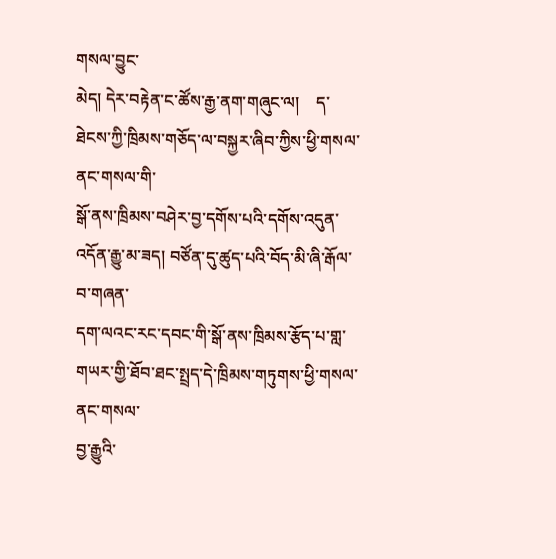གསལ་བྱུང་
མེད། དེར་བརྟེན་ང་ཚོས་རྒྱ་ནག་གཞུང་ལ།    ད་ཐེངས་ཀྱི་ཁྲིམས་གཅོད་ལ་བསྐྱར་ཞིབ་ཀྱིས་ཕྱི་གསལ་ནང་གསལ་གི་
སྒོ་ནས་ཁྲིམས་བཤེར་བྱ་དགོས་པའི་དགོས་འདུན་འདོན་རྒྱུ་མ་ཟད། བཙོན་དུ་ཚུད་པའི་བོད་མི་ཞི་རྒོལ་བ་གཞན་
དག་ལའང་རང་དབང་གི་སྒོ་ནས་ཁྲིམས་རྩོད་པ་གླ་གཡར་གྱི་ཐོབ་ཐང་སྤྲད་དེ་ཁྲིམས་གཏུགས་ཕྱི་གསལ་ནང་གསལ་
བྱ་རྒྱུའི་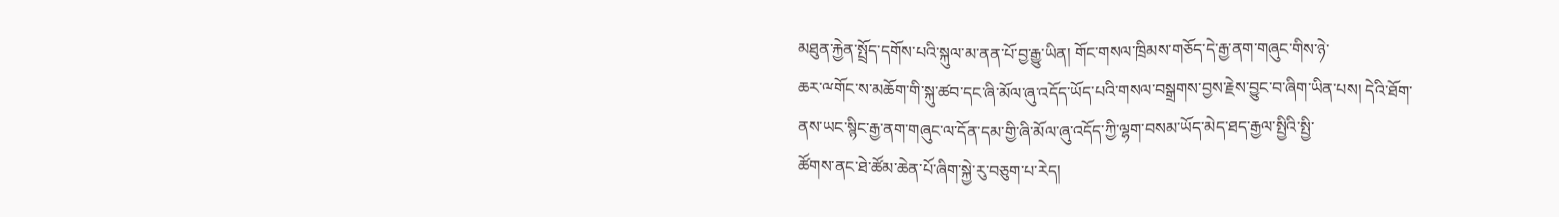མཐུན་རྐྱེན་སྤྲོད་དགོས་པའི་སྐུལ་མ་ནན་པོ་བྱ་རྒྱུ་ཡིན། གོང་གསལ་ཁྲིམས་གཅོད་དེ་རྒྱ་ནག་གཞུང་གིས་ཉེ་
ཆར་ྋགོང་ས་མཆོག་གི་སྐུ་ཚབ་དང་ཞི་མོལ་ཞུ་འདོད་ཡོད་པའི་གསལ་བསྒྲགས་བྱས་རྗེས་བྱུང་བ་ཞིག་ཡིན་པས། དེའི་ཐོག་ནས་ཡང་སྙིང་རྒྱ་ནག་གཞུང་ལ་དོན་དམ་གྱི་ཞི་མོལ་ཞུ་འདོད་ཀྱི་ལྷག་བསམ་ཡོད་མེད་ཐད་རྒྱལ་སྤྱིའི་སྤྱི་
ཚོགས་ནང་ཐེ་ཚོམ་ཆེན་པོ་ཞིག་སྐྱེ་རུ་བཅུག་པ་རེད།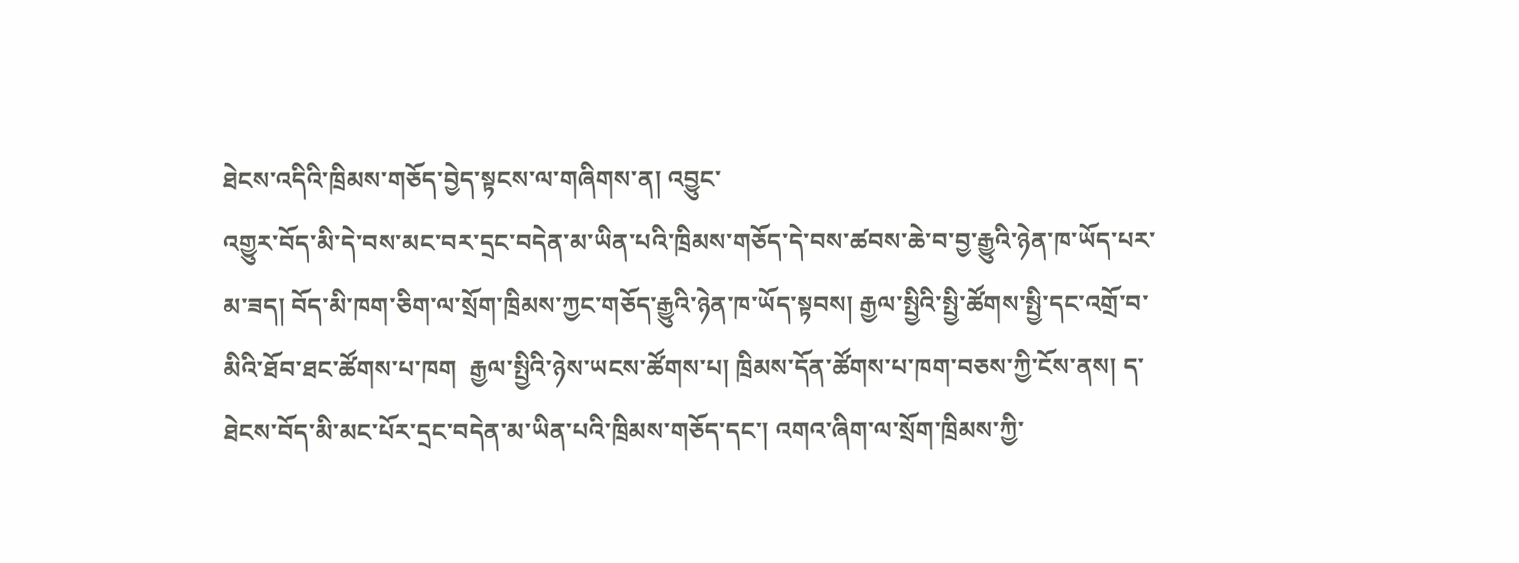ཐེངས་འདིའི་ཁྲིམས་གཅོད་བྱེད་སྟངས་ལ་གཞིགས་ན། འབྱུང་
འགྱུར་བོད་མི་དེ་བས་མང་བར་དྲང་བདེན་མ་ཡིན་པའི་ཁྲིམས་གཅོད་དེ་བས་ཚབས་ཆེ་བ་བྱ་རྒྱུའི་ཉེན་ཁ་ཡོད་པར་
མ་ཟད། བོད་མི་ཁག་ཅིག་ལ་སྲོག་ཁྲིམས་ཀྱང་གཅོད་རྒྱུའི་ཉེན་ཁ་ཡོད་སྟབས། རྒྱལ་སྤྱིའི་སྤྱི་ཚོགས་སྤྱི་དང་འགྲོ་བ་
མིའི་ཐོབ་ཐང་ཚོགས་པ་ཁག  རྒྱལ་སྤྱིའི་ཉེས་ཡངས་ཚོགས་པ། ཁྲིམས་དོན་ཚོགས་པ་ཁག་བཅས་ཀྱི་ངོས་ནས། ད་
ཐེངས་བོད་མི་མང་པོར་དྲང་བདེན་མ་ཡིན་པའི་ཁྲིམས་གཅོད་དང་། འགའ་ཞིག་ལ་སྲོག་ཁྲིམས་ཀྱི་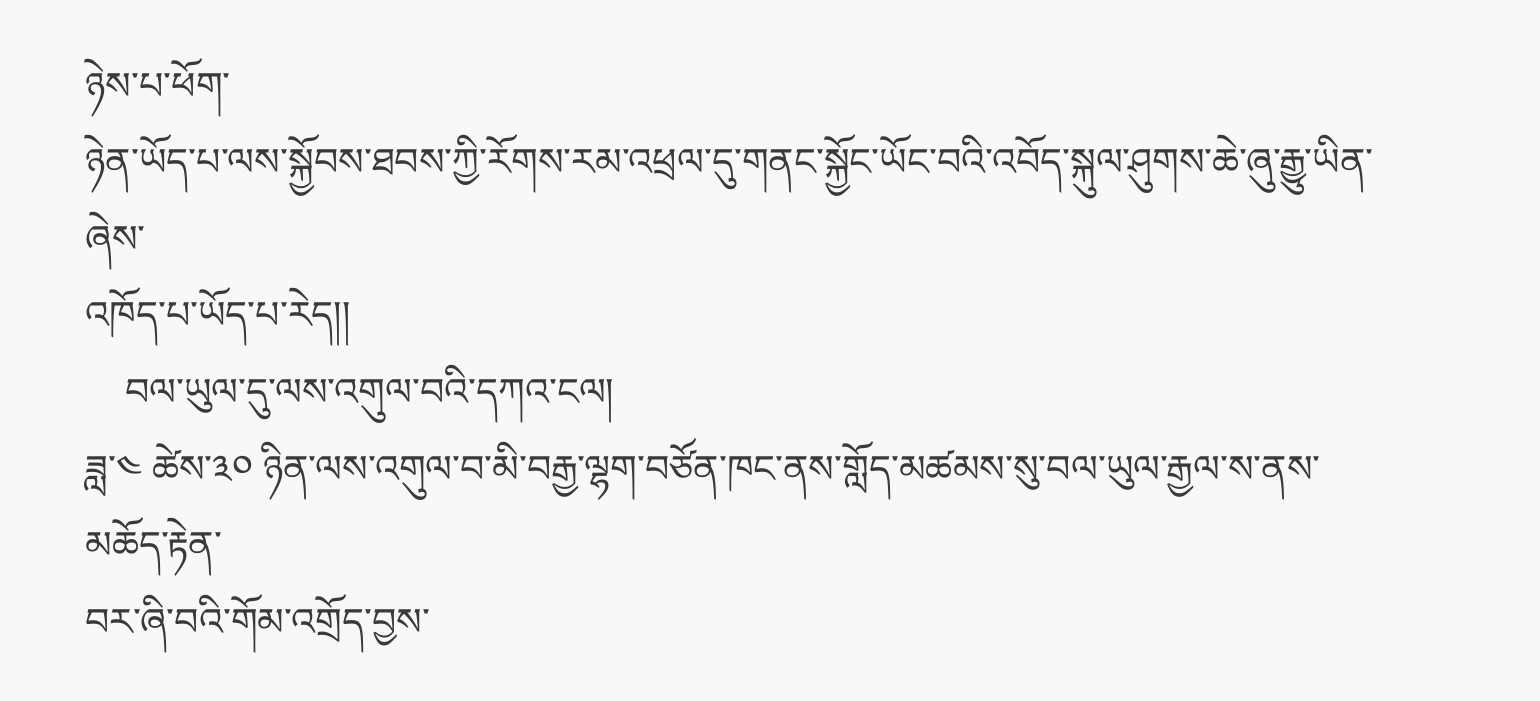ཉེས་པ་ཕོག་
ཉེན་ཡོད་པ་ལས་སྐྱོབས་ཐབས་ཀྱི་རོགས་རམ་འཕྲལ་དུ་གནང་སྐྱོང་ཡོང་བའི་འབོད་སྐུལ་ཤུགས་ཆེ་ཞུ་རྒྱུ་ཡིན་ཞེས་
འཁོད་པ་ཡོད་པ་རེད།།
    བལ་ཡུལ་དུ་ལས་འགུལ་བའི་དཀའ་ངལ།
ཟླ་༤ ཚེས་༣༠ ཉིན་ལས་འགུལ་བ་མི་བརྒྱ་ལྷག་བཙོན་ཁང་ནས་གློད་མཚམས་སུ་བལ་ཡུལ་རྒྱལ་ས་ནས་མཆོད་རྟེན་
བར་ཞི་བའི་གོམ་འགྲོད་བྱས་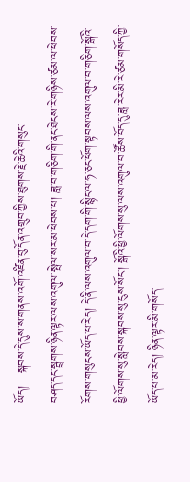ཡོད།   སྐབས་དེ་དུས་ས་གནས་འགོ་འཛིན་བུ་དོན་འགྲུབ་ཀྱིས་ཐུགས་རྗེ་ཆེའི་གསུང་
བཤད་དང་སྦྲགས་ཉིན་ལྟར་ལས་འགུལ་སྤེལ་སར་མ་ཕེབས་པ། ཟླ་བ་གཅིག་གི་ནང་ཐེངས་རེ་གཉིས་ཙམ་ལ་ཕེབས་
རོགས་གསུངས་ཡོད་པ་རེད། དེ་ནི་ལས་འགུལ་བ་དེ་དག་གི་སྙིང་ལ་ཧ་ཅང་ཕོག་སྟབས་ལས་འགུལ་བ་གཅིག་སྒོའི་
ཕྱི་ལོགས་སུ་སླེབས་སྐབས་སུ་ངུས་སོང་། སྒོའི་ཕྱི་ལོགས་སུ་ལས་འགུལ་བ་ཚོས་བོད་དུ་ཟླ་རེར་མི་རེ་ཙམ་གསོད་ཀྱི་
ཡོད་པ་མ་རེད། ཉིན་ལྟར་མི་གསོད་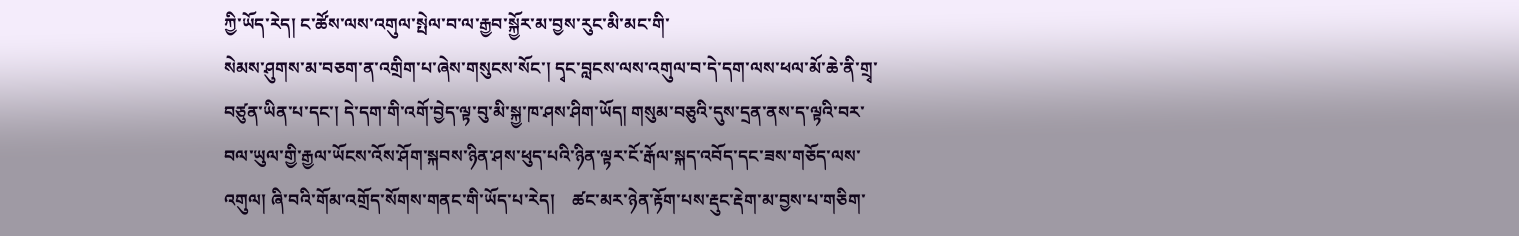ཀྱི་ཡོད་རེད། ང་ཚོས་ལས་འགུལ་སྤེལ་བ་ལ་རྒྱབ་སྐྱོར་མ་བྱས་རུང་མི་མང་གི་
སེམས་ཤུགས་མ་བཅག་ན་འགྲིག་པ་ཞེས་གསུངས་སོང་། དྭང་བླངས་ལས་འགུལ་བ་དེ་དག་ལས་ཕལ་མོ་ཆེ་ནི་གྲྭ་
བཙུན་ཡིན་པ་དང་། དེ་དག་གི་འགོ་བྱེད་ལྟ་བུ་མི་སྐྱ་ཁ་ཤས་ཤིག་ཡོད། གསུམ་བཅུའི་དུས་དྲན་ནས་ད་ལྟའི་བར་
བལ་ཡུལ་གྱི་རྒྱལ་ཡོངས་འོས་ཤོག་སྐབས་ཉིན་ཤས་ཕུད་པའི་ཉིན་ལྟར་ངོ་རྒོལ་སྐད་འབོད་དང་ཟས་གཅོད་ལས་
འགུལ། ཞི་བའི་གོམ་འགྲོད་སོགས་གནང་གི་ཡོད་པ་རེད།    ཚང་མར་ཉེན་རྟོག་པས་རྡུང་རྡེག་མ་བྱས་པ་གཅིག་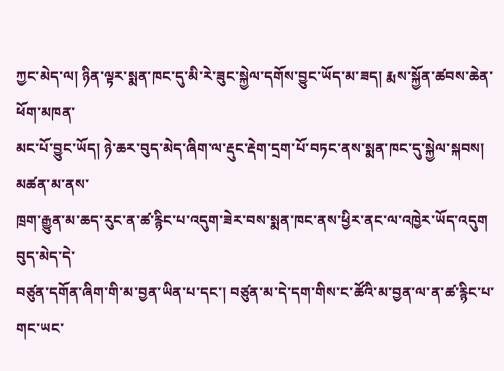ཀྱང་མེད་ལ། ཉིན་ལྟར་སྨན་ཁང་དུ་མི་རེ་ཟུང་སྐྱེལ་དགོས་བྱུང་ཡོད་མ་ཟད། རྨས་སྐྱོན་ཚབས་ཆེན་ཕོག་མཁན་
མང་པོ་བྱུང་ཡོད། ཉེ་ཆར་བུད་མེད་ཞིག་ལ་རྡུང་རྡེག་དྲག་པོ་བཏང་ནས་སྨན་ཁང་དུ་སྐྱེལ་སྐབས། མཚན་མ་ནས་
ཁྲག་རྒྱུན་མ་ཆད་རུང་ན་ཚ་རྙིང་པ་འདུག་ཟེར་བས་སྨན་ཁང་ནས་ཕྱིར་ནང་ལ་འཁྱེར་ཡོད་འདུག བུད་མེད་དེ་
བཙུན་དགོན་ཞིག་གི་མ་བྱན་ཡིན་པ་དང་། བཙུན་མ་དེ་དག་གིས་ང་ཚོའི་མ་བྱན་ལ་ན་ཚ་རྙིང་པ་གང་ཡང་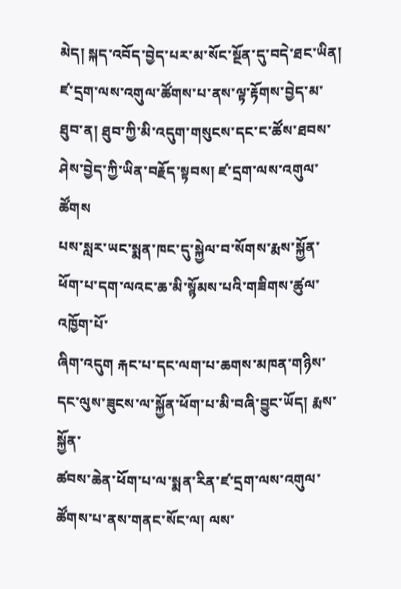མེད། སྐད་འབོད་བྱེད་པར་མ་སོང་སྔོན་དུ་བདེ་ཐང་ཡིན། ཛ་དྲག་ལས་འགུལ་ཚོགས་པ་ནས་ལྟ་རྟོགས་བྱེད་མ་
ཐུབ་ན། ཐུབ་ཀྱི་མི་འདུག་གསུངས་དང་ང་ཚོས་ཐབས་ཤེས་བྱེད་ཀྱི་ཡིན་བརྗོད་སྟབས། ཛ་དྲག་ལས་འགུལ་ཚོགས
པས་སླར་ཡང་སྨན་ཁང་དུ་སྐྱེལ་བ་སོགས་རྨས་སྐྱོན་ཕོག་པ་དག་ལའང་ཆ་མི་སྙོམས་པའི་གཟིགས་ཚུལ་འཁྱོག་པོ་
ཞིག་འདུག རྐང་པ་དང་ལག་པ་ཆགས་མཁན་གཉིས་དང་ལུས་ཟུངས་ལ་སྐྱོན་ཕོག་པ་མི་བཞི་བྱུང་ཡོད། རྨས་སྐྱོན་
ཚབས་ཆེན་ཕོག་པ་ལ་སྨན་རིན་ཛ་དྲག་ལས་འགུལ་ཚོགས་པ་ནས་གནང་སོང་ལ། ལས་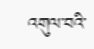འགུལ་བའི་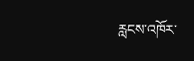རླངས་འཁོར་